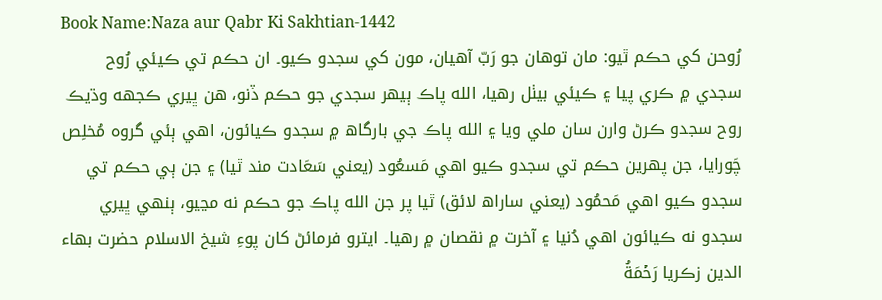Book Name:Naza aur Qabr Ki Sakhtian-1442
رُوحن کي حڪم ٿيو: مان توهان جو رَبّ آهيان، مون کي سجدو ڪيو۔ ان حڪم تي ڪيئي رُوح سجدي ۾ ڪري پيا ۽ ڪيئي بيٺل رهيا، الله پاڪ ٻيهر سجدي جو حڪم ڏنو، هن ڀيري ڪجهه وڌيڪ روح سجدو ڪرڻ وارن سان ملي ويا ۽ الله پاڪ جي بارگاھ ۾ سجدو ڪيائون، اهي ٻئي گروه مُخلِص چَورايا، جن پهرين حڪم تي سجدو ڪيو اهي مَسعُود (يعني سَعَادت مند ٿيا) ۽ جن ٻي حڪم تي سجدو ڪيو اهي مَحمُود (يعني ساراھ لائق) ٿيا پر جن الله پاڪ جو حڪم نه مڃيو، ٻنهي ڀيري سجدو نه ڪيائون اهي دُنيا ۽ آخرت ۾ نقصان ۾ رهيا۔ ايترو فرمائڻ کان پوءِ شيخ الاسلام حضرت بهاء الدين زڪريا رَحۡمَةُ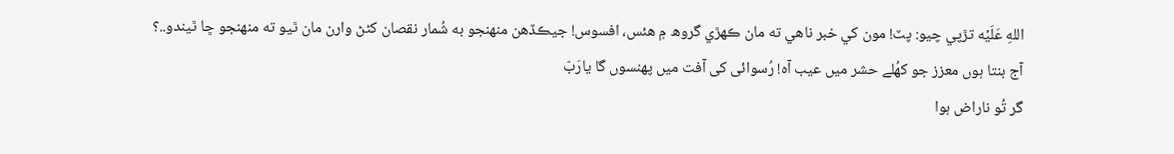اللهِ عَلَيۡه تڙپي چيو: پٽ! مون کي خبر ناهي ته مان ڪهڙي گروھ ۾ هئس، افسوس! جيڪڏهن منهنجو به شُمار نقصان کڻڻ وارن مان ٿيو ته منهنجو ڇا ٿيندو..؟
آج بنتا ہوں معزز جو کھُلے حشر میں عیب آہ! رُسوائی کی آفت میں پھنسوں گا یارَبّ
گر تُو ناراض ہوا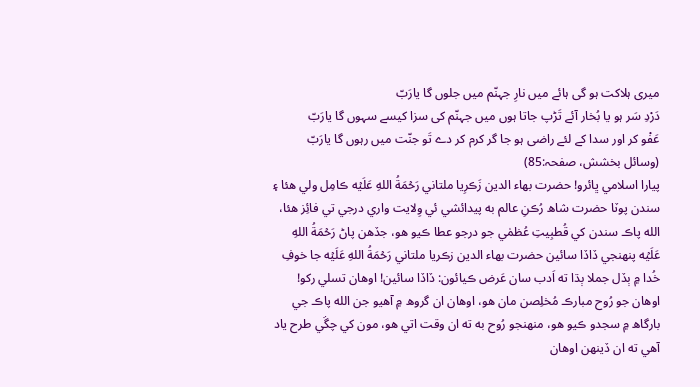میری ہلاکت ہو گی ہائے میں نارِ جہنّم میں جلوں گا یارَبّ
دَرْدِ سَر ہو یا بُخار آئے تَڑپ جاتا ہوں میں جہنّم کی سزا کیسے سہوں گا یارَبّ
عَفْو کر اور سدا کے لئے راضی ہو جا گر کرم کر دے تَو جنّت میں رہوں گا یارَبّ
(وسائل بخشش، صفحہ:85)
پيارا اسلامي ڀائرو! حضرت بهاء الدين زَڪرِيا ملتاني رَحۡمَةُ اللهِ عَلَيۡه ڪامِل ولي هئا ۽ سندن پوٽا حضرت شاھ رُڪنِ عالم به پيدائشي ئي وِلايت واري درجي تي فائِز هئا، الله پاڪ سندن کي قُطبِيتِ عُظمٰي جو درجو عطا ڪيو هو، جڏهن پاڻ رَحۡمَةُ اللهِ عَلَيۡه پنهنجي ڏاڏا سائين حضرت بهاء الدين زڪريا ملتاني رَحۡمَةُ اللهِ عَلَيۡه جا خوفِ خُدا ۾ ٻڏل جملا ٻڌا ته اَدب سان عَرض ڪيائون: ڏاڏا سائين! اوهان تسلي رکو! اوهان جو رُوح مبارڪ مُخلِصن مان هو، اوهان ان گروھ ۾ آهيو جن الله پاڪ جي بارگاھ ۾ سجدو ڪيو هو، منهنجو رُوح به ته ان وقت اتي هو، مون کي چڱي طرح ياد آهي ته ان ڏينهن اوهان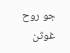جو روح غوثن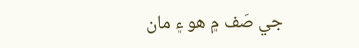جي صَف ۾ هو ۽ مان